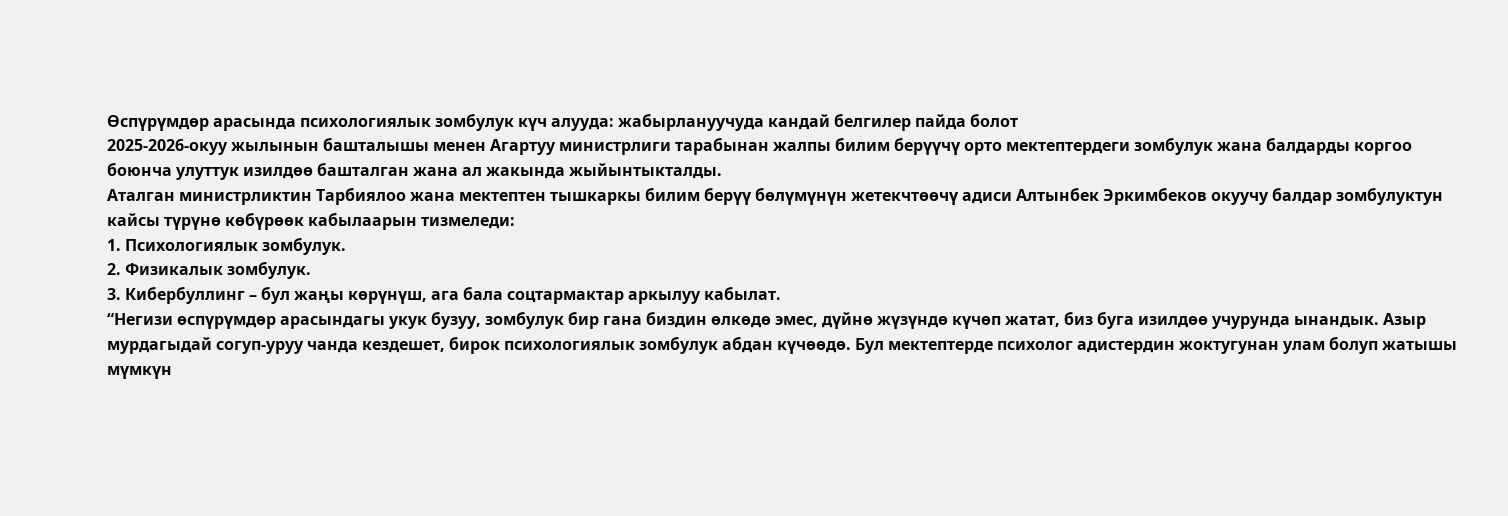Өспүрүмдөр арасында психологиялык зомбулук күч алууда: жабырлануучуда кандай белгилер пайда болот
2025-2026-окуу жылынын башталышы менен Агартуу министрлиги тарабынан жалпы билим берүүчү орто мектептердеги зомбулук жана балдарды коргоо боюнча улуттук изилдөө башталган жана ал жакында жыйынтыкталды.
Аталган министрликтин Тарбиялоо жана мектептен тышкаркы билим берүү бөлүмүнүн жетекчтөөчү адиси Алтынбек Эркимбеков окуучу балдар зомбулуктун кайсы түрүнө көбүрөөк кабылаарын тизмеледи:
1. Психологиялык зомбулук.
2. Физикалык зомбулук.
3. Кибербуллинг – бул жаңы көрүнүш, ага бала соцтармактар аркылуу кабылат.
“Негизи өспүрүмдөр арасындагы укук бузуу, зомбулук бир гана биздин өлкөдө эмес, дүйнө жүзүндө күчөп жатат, биз буга изилдөө учурунда ынандык. Азыр мурдагыдай согуп-уруу чанда кездешет, бирок психологиялык зомбулук абдан күчөөдө. Бул мектептерде психолог адистердин жоктугунан улам болуп жатышы мүмкүн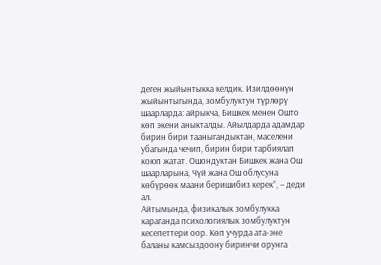деген жыйынтыкка келдик. Изилдөөнүн жыйынтыгында, зомбулуктун түрлөрү шаарларда: айрыкча, Бишкек менен Ошто көп экени аныкталды. Айылдарда адамдар бирин бири тааныгандыктан, маселени убагында чечип, бирин бири тарбиялап коюп жатат. Ошондуктан Бишкек жана Ош шаарларына, Чүй жана Ош облусуна көбүрөөк маани беришибиз керек”, – деди ал.
Айтымында, физикалык зомбулукка караганда психологиялык зомбулуктун кесепеттери оор. Көп учурда ата-эне баланы камсыздоону биринчи орунга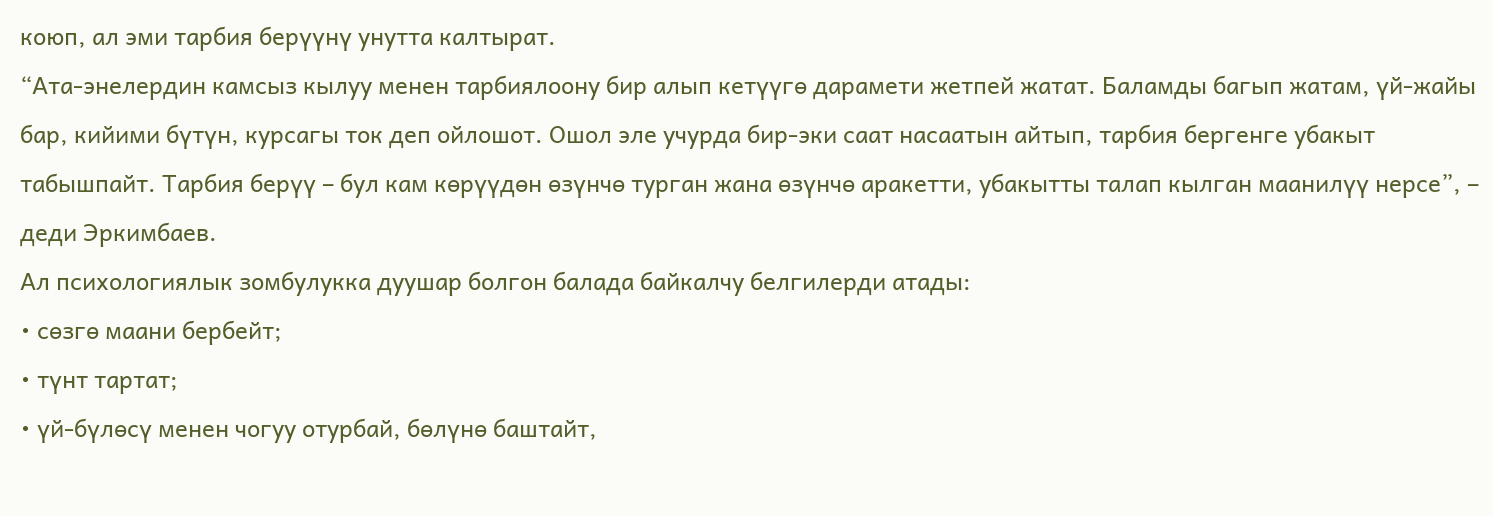коюп, ал эми тарбия берүүнү унутта калтырат.
“Ата-энелердин камсыз кылуу менен тарбиялоону бир алып кетүүгө дарамети жетпей жатат. Баламды багып жатам, үй-жайы бар, кийими бүтүн, курсагы ток деп ойлошот. Ошол эле учурда бир-эки саат насаатын айтып, тарбия бергенге убакыт табышпайт. Тарбия берүү – бул кам көрүүдөн өзүнчө турган жана өзүнчө аракетти, убакытты талап кылган маанилүү нерсе”, – деди Эркимбаев.
Ал психологиялык зомбулукка дуушар болгон балада байкалчу белгилерди атады:
• сөзгө маани бербейт;
• түнт тартат;
• үй-бүлөсү менен чогуу отурбай, бөлүнө баштайт,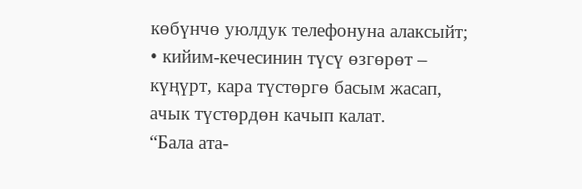көбүнчө уюлдук телефонуна алаксыйт;
• кийим-кечесинин түсү өзгөрөт – күңүрт, кара түстөргө басым жасап, ачык түстөрдөн качып калат.
“Бала ата-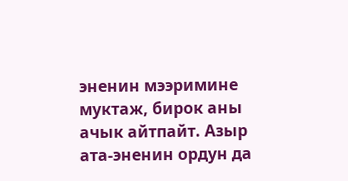эненин мээримине муктаж, бирок аны ачык айтпайт. Азыр ата-эненин ордун да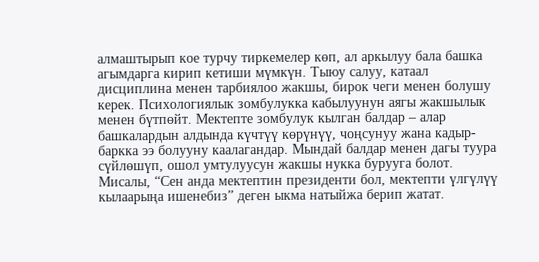алмаштырып кое турчу тиркемелер көп, ал аркылуу бала башка агымдарга кирип кетиши мүмкүн. Тыюу салуу, катаал дисциплина менен тарбиялоо жакшы, бирок чеги менен болушу керек. Психологиялык зомбулукка кабылуунун аягы жакшылык менен бүтпөйт. Мектепте зомбулук кылган балдар – алар башкалардын алдында күчтүү көрүнүү, чоңсунуу жана кадыр-баркка ээ болууну каалагандар. Мындай балдар менен дагы туура сүйлөшүп, ошол умтулуусун жакшы нукка бурууга болот. Мисалы, “Сен анда мектептин президенти бол, мектепти үлгүлүү кылаарыңа ишенебиз” деген ыкма натыйжа берип жатат.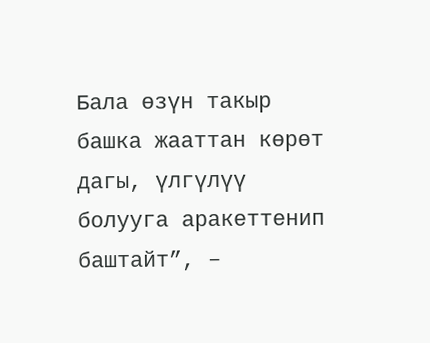Бала өзүн такыр башка жааттан көрөт дагы, үлгүлүү болууга аракеттенип баштайт”, –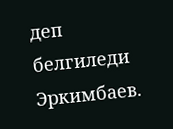деп белгиледи Эркимбаев.